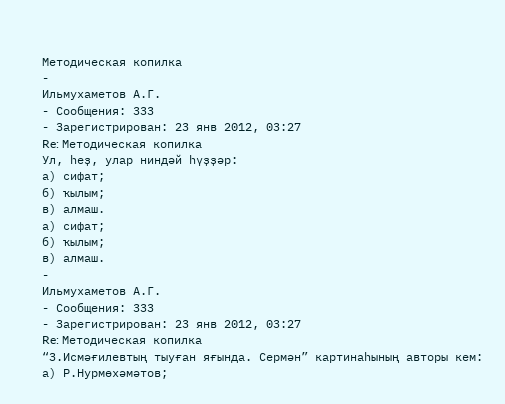Методическая копилка
-
Ильмухаметов А.Г.
- Сообщения: 333
- Зарегистрирован: 23 янв 2012, 03:27
Re: Методическая копилка
Ул, һеҙ, улар ниндәй һүҙҙәр:
а) сифат;
б) ҡылым;
в) алмаш.
а) сифат;
б) ҡылым;
в) алмаш.
-
Ильмухаметов А.Г.
- Сообщения: 333
- Зарегистрирован: 23 янв 2012, 03:27
Re: Методическая копилка
“З.Исмәғилевтың тыуған яғында. Сермән” картинаһының авторы кем:
а) Р.Нурмөхәмәтов;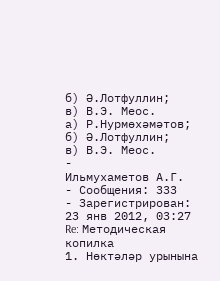б) Ә.Лотфуллин;
в) В.Э. Меос.
а) Р.Нурмөхәмәтов;
б) Ә.Лотфуллин;
в) В.Э. Меос.
-
Ильмухаметов А.Г.
- Сообщения: 333
- Зарегистрирован: 23 янв 2012, 03:27
Re: Методическая копилка
1. Нөктәләр урынына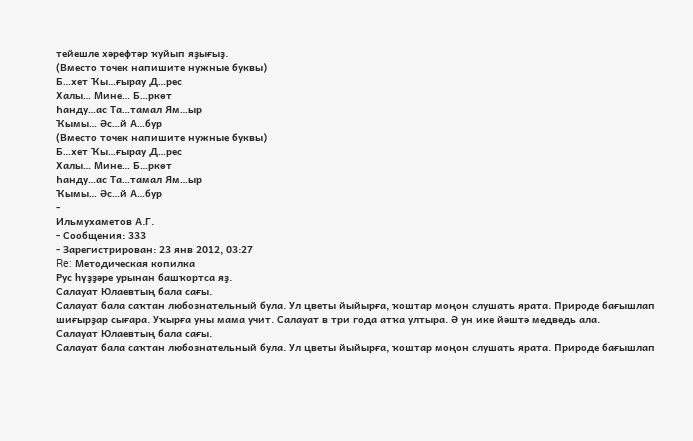тейешле хәрефтәр ҡуйып яҙығыҙ.
(Вместо точек напишите нужные буквы)
Б…хет Ҡы…ғырау Д…рес
Халы… Мине… Б…ркөт
Һанду…ас Та…тамал Ям…ыр
Ҡымы… Әс…й А…бур
(Вместо точек напишите нужные буквы)
Б…хет Ҡы…ғырау Д…рес
Халы… Мине… Б…ркөт
Һанду…ас Та…тамал Ям…ыр
Ҡымы… Әс…й А…бур
-
Ильмухаметов А.Г.
- Сообщения: 333
- Зарегистрирован: 23 янв 2012, 03:27
Re: Методическая копилка
Рус һүҙҙәре урынан башҡортса яҙ.
Салауат Юлаевтың бала сағы.
Салауат бала саҡтан любознательный була. Ул цветы йыйырға, ҡоштар моңон слушать ярата. Природе бағышлап шиғырҙар сығара. Уҡырға уны мама учит. Салауат в три года атҡа ултыра. Ә ун ике йәштә медведь ала.
Салауат Юлаевтың бала сағы.
Салауат бала саҡтан любознательный була. Ул цветы йыйырға, ҡоштар моңон слушать ярата. Природе бағышлап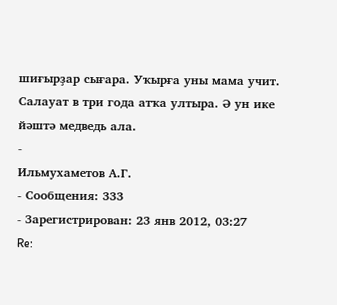шиғырҙар сығара. Уҡырға уны мама учит. Салауат в три года атҡа ултыра. Ә ун ике йәштә медведь ала.
-
Ильмухаметов А.Г.
- Сообщения: 333
- Зарегистрирован: 23 янв 2012, 03:27
Re: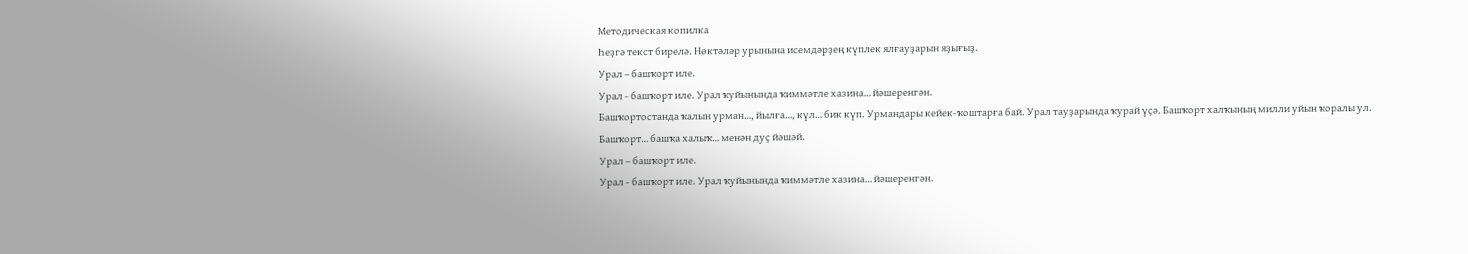Методическая копилка
Һеҙгә текст бирелә. Нөктәләр урынына исемдәрҙең күплек ялғауҙарын яҙығыҙ.
Урал – башҡорт иле.
Урал - башҡорт иле. Урал ҡуйынында ҡиммәтле хазина… йәшеренгән.
Башҡортостанда ҡалын урман…, йылға…, күл… бик күп. Урмандары кейек-ҡоштарға бай. Урал тауҙарында ҡурай үҫә. Башҡорт халҡының милли уйын ҡоралы ул.
Башҡорт… башҡа халыҡ… менән дуҫ йәшәй.
Урал – башҡорт иле.
Урал - башҡорт иле. Урал ҡуйынында ҡиммәтле хазина… йәшеренгән.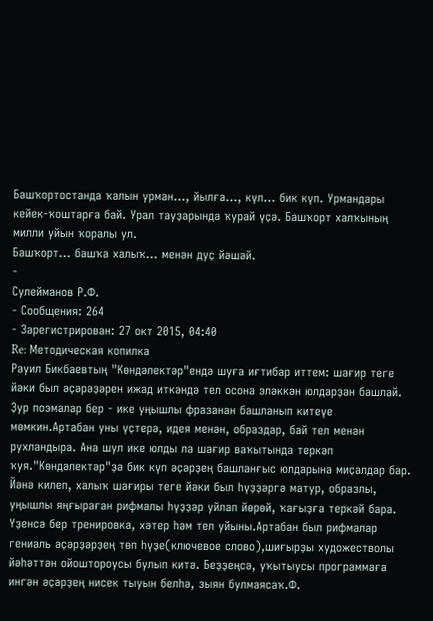Башҡортостанда ҡалын урман…, йылға…, күл… бик күп. Урмандары кейек-ҡоштарға бай. Урал тауҙарында ҡурай үҫә. Башҡорт халҡының милли уйын ҡоралы ул.
Башҡорт… башҡа халыҡ… менән дуҫ йәшәй.
-
Сулейманов Р.Ф.
- Сообщения: 264
- Зарегистрирован: 27 окт 2015, 04:40
Re: Методическая копилка
Рауил Бикбаевтың "Көндәлектәр"ендә шуға иғтибар иттем: шағир теге йәки был әҫәрәҙәрен ижад иткәндә тел осона эләккән юлдарҙан башлай. Ҙур поэмалар бер - ике уңышлы фразанан башланып китеүе мөмкин.Артабан уны үҫтерә, идея менән, образдар, бай тел менән рухландыра. Ана шул ике юлды ла шағир ваҡытында теркәп ҡуя."Көндәлектәр"ҙә бик күп әҫәрҙең башланғыс юлдарына миҫалдар бар. Йәнә килеп, халыҡ шағиры теге йәки был һүҙҙәргә матур, образлы, уңышлы яңғыраған рифмалы һүҙҙәр уйлап йөрөй, ҡағыҙға теркәй бара. Үҙенсә бер тренировка, хәтер һәм тел уйыны.Артабан был рифмалар гениаль әҫәрҙәрҙең төп һүҙе(ключевое слово),шиғырҙы художестволы йәһәттән ойоштороусы булып китә. Беҙҙеңсә, уҡытыусы программаға ингән әҫәрҙең нисек тыуын белһә, зыян булмаясаҡ.Ф.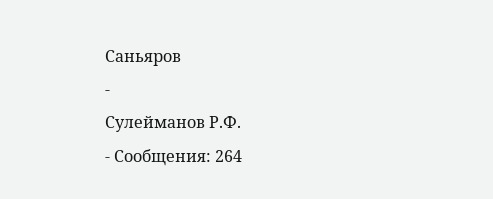Саньяров
-
Сулейманов Р.Ф.
- Сообщения: 264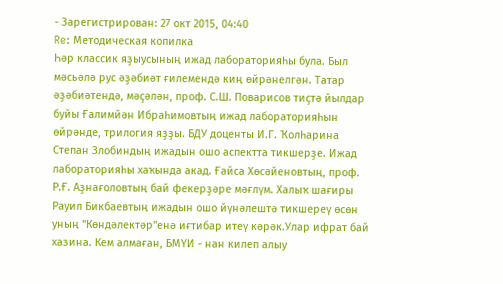- Зарегистрирован: 27 окт 2015, 04:40
Re: Методическая копилка
Һәр классик яҙыусының ижад лабораторияһы була. Был мәсьәлә рус әҙәбиәт ғилемендә киң өйрәнелгән. Татар әҙәбиәтендә, мәҫәлән, проф. С.Ш. Поварисов тиҫтә йылдар буйы Ғалимйән Ибраһимовтың ижад лабораторияһын өйрәнде, трилогия яҙҙы. БДУ доценты И.Г. Ҡолһарина Степан Злобиндың ижадын ошо аспектта тикшерҙе. Ижад лабораторияһы хаҡында акад. Ғайса Хөсәйеновтың, проф. Р.Ғ. Аҙнағоловтың бай фекерҙәре мәғлүм. Халыҡ шағиры Рауил Бикбаевтың ижадын ошо йүнәлештә тикшереү өсөн уның "Көндәлектәр"енә иғтибар итеү кәрәк.Улар ифрат бай хазина. Кем алмаған, БМҮИ - нан килеп алыу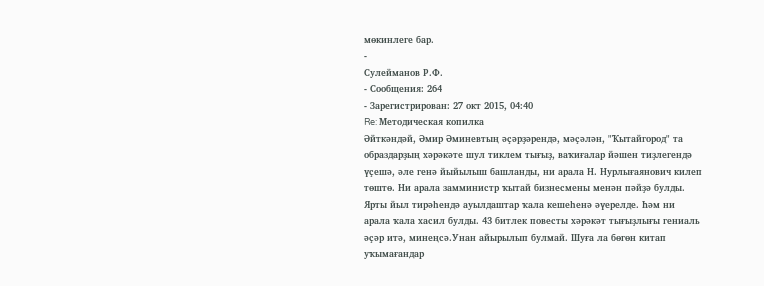мөкинлеге бар.
-
Сулейманов Р.Ф.
- Сообщения: 264
- Зарегистрирован: 27 окт 2015, 04:40
Re: Методическая копилка
Әйткәндәй, Әмир Әминевтың әҫәрҙәрендә, мәҫәлән, "Ҡытайгород" та образдарҙың хәрәкәте шул тиклем тығыҙ, ваҡиғалар йәшен тиҙлегендә үҫешә, әле генә йыйылыш башланды, ни арала Н. Нурлығаянович килеп төштө. Ни арала замминистр ҡытай бизнесмены менән пәйҙә булды. Ярты йыл тирәһендә ауылдаштар ҡала кешеһенә әүерелде. Һәм ни арала ҡала хасил булды. 43 битлек повесты хәрәкәт тығыҙлығы гениаль әҫәр итә, минеңсә.Унан айырылып булмай. Шуға ла бөгөн китап уҡымағандар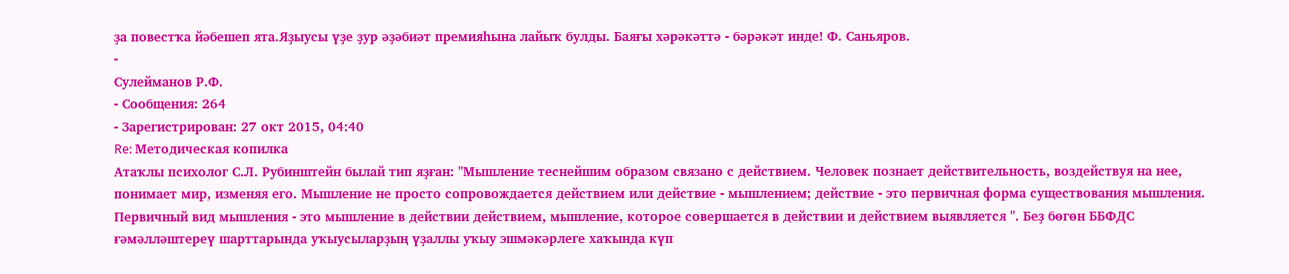ҙа повестҡа йәбешеп ята.Яҙыусы үҙе ҙур әҙәбиәт премияһына лайыҡ булды. Баяғы хәрәкәттә - бәрәкәт инде! Ф. Саньяров.
-
Сулейманов Р.Ф.
- Сообщения: 264
- Зарегистрирован: 27 окт 2015, 04:40
Re: Методическая копилка
Атаҡлы психолог С.Л. Рубинштейн былай тип яҙған: "Мышление теснейшим образом связано с действием. Человек познает действительность, воздействуя на нее, понимает мир, изменяя его. Мышление не просто сопровождается действием или действие - мышлением; действие - это первичная форма существования мышления. Первичный вид мышления - это мышление в действии действием, мышление, которое совершается в действии и действием выявляется ". Беҙ бөгөн ББФДС ғәмәлләштереү шарттарында уҡыусыларҙың үҙаллы уҡыу эшмәкәрлеге хаҡында күп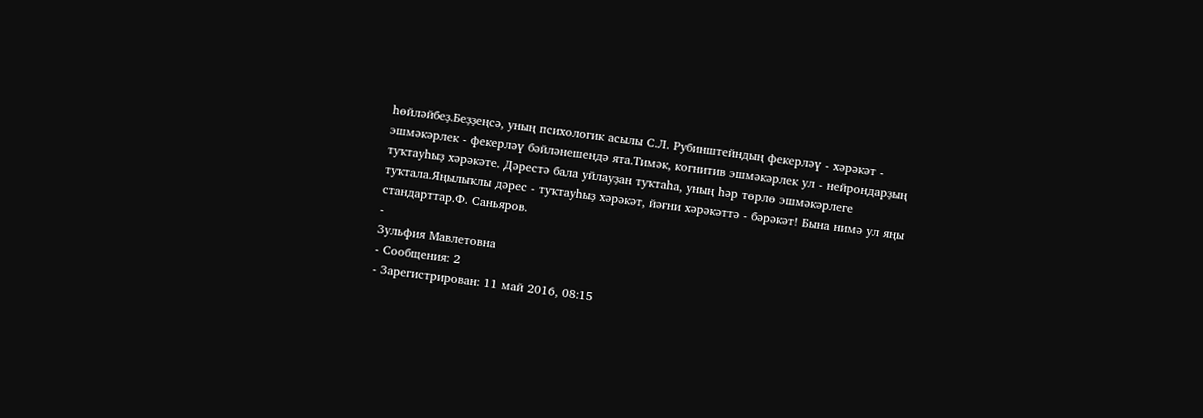һөйләйбеҙ.Беҙҙеңсә, уның психологик асылы С.Л. Рубинштейндың фекерләү - хәрәкәт - эшмәкәрлек - фекерләү бәйләнешендә ята.Тимәк, когнитив эшмәкәрлек ул - нейрондарҙың туҡтауһыҙ хәрәкәте. Дәрестә бала уйлауҙан туҡтаһа, уның һәр төрлө эшмәкәрлеге туҡтала.Яңылыҡлы дәрес - туҡтауһыҙ хәрәкәт, йәғни хәрәкәттә - бәрәкәт! Бына нимә ул яңы стандарттар.Ф. Саньяров.
-
Зульфия Мавлетовна
- Сообщения: 2
- Зарегистрирован: 11 май 2016, 08:15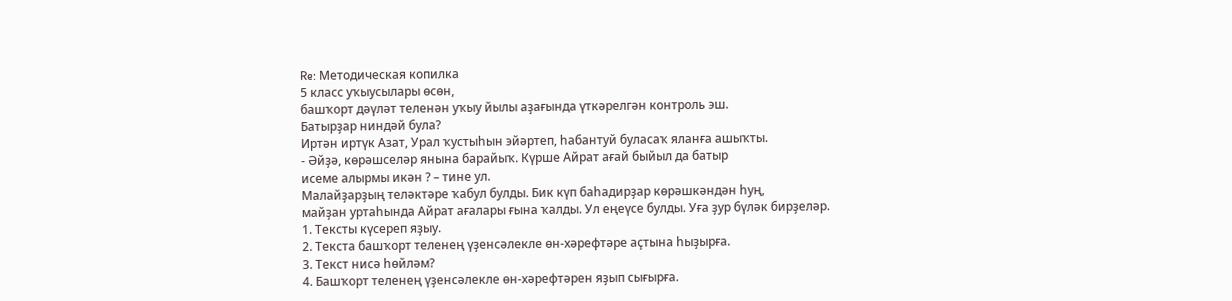Re: Методическая копилка
5 класс уҡыусылары өсөн,
башҡорт дәүләт теленән уҡыу йылы аҙағында үткәрелгән контроль эш.
Батырҙар ниндәй була?
Иртән иртүк Азат, Урал ҡустыһын эйәртеп, һабантуй буласаҡ яланға ашыҡты.
- Әйҙә, көрәшселәр янына барайыҡ. Күрше Айрат ағай быйыл да батыр
исеме алырмы икән ? – тине ул.
Малайҙарҙың теләктәре ҡабул булды. Бик күп баһадирҙар көрәшкәндән һуң,
майҙан уртаһында Айрат ағалары ғына ҡалды. Ул еңеүсе булды. Уға ҙур бүләк бирҙеләр.
1. Тексты күсереп яҙыу.
2. Текста башҡорт теленең үҙенсәлекле өн-хәрефтәре аҫтына һыҙырға.
3. Текст нисә һөйләм?
4. Башҡорт теленең үҙенсәлекле өн-хәрефтәрен яҙып сығырға.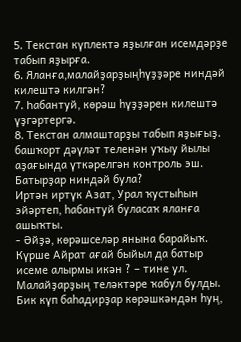5. Текстан күплектә яҙылған исемдәрҙе табып яҙырға.
6. Яланға,малайҙарҙыңһүҙҙәре ниндәй килештә килгән?
7. Һабантуй, көрәш һүҙҙәрен килештә үҙгәртергә.
8. Текстан алмаштарҙы табып яҙығыҙ.
башҡорт дәүләт теленән уҡыу йылы аҙағында үткәрелгән контроль эш.
Батырҙар ниндәй була?
Иртән иртүк Азат, Урал ҡустыһын эйәртеп, һабантуй буласаҡ яланға ашыҡты.
- Әйҙә, көрәшселәр янына барайыҡ. Күрше Айрат ағай быйыл да батыр
исеме алырмы икән ? – тине ул.
Малайҙарҙың теләктәре ҡабул булды. Бик күп баһадирҙар көрәшкәндән һуң,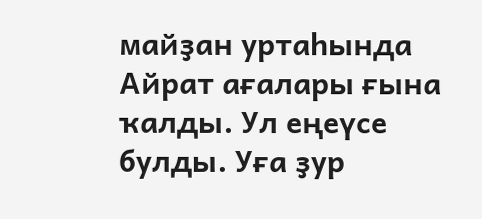майҙан уртаһында Айрат ағалары ғына ҡалды. Ул еңеүсе булды. Уға ҙур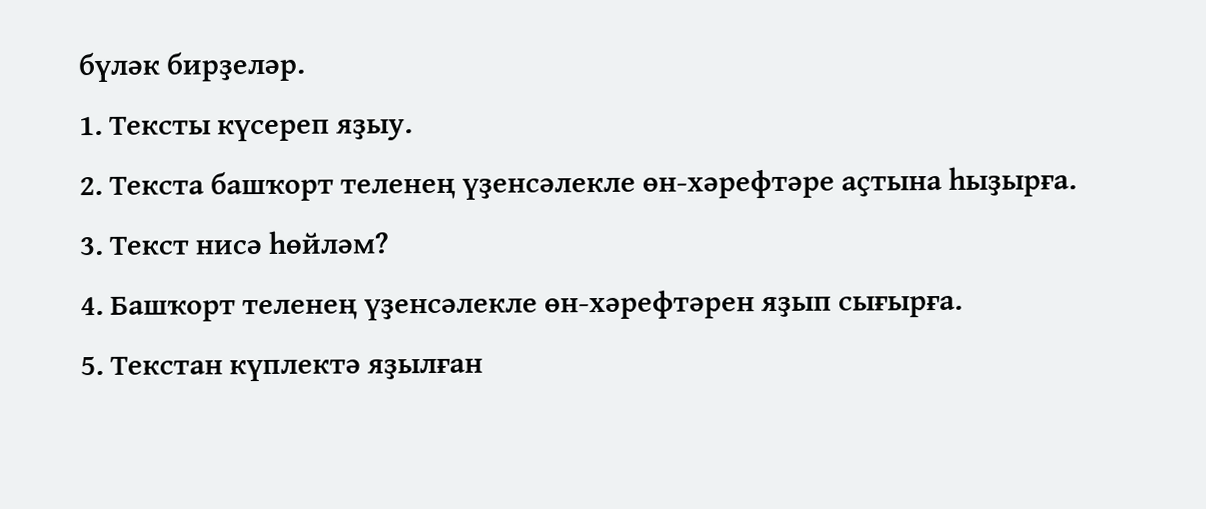бүләк бирҙеләр.
1. Тексты күсереп яҙыу.
2. Текста башҡорт теленең үҙенсәлекле өн-хәрефтәре аҫтына һыҙырға.
3. Текст нисә һөйләм?
4. Башҡорт теленең үҙенсәлекле өн-хәрефтәрен яҙып сығырға.
5. Текстан күплектә яҙылған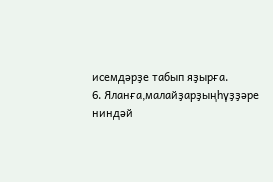исемдәрҙе табып яҙырға.
6. Яланға,малайҙарҙыңһүҙҙәре ниндәй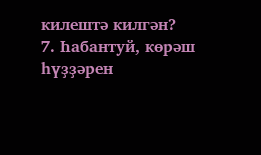килештә килгән?
7. Һабантуй, көрәш һүҙҙәрен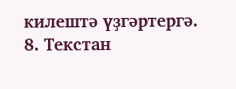килештә үҙгәртергә.
8. Текстан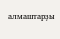алмаштарҙы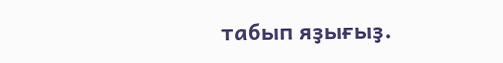табып яҙығыҙ.